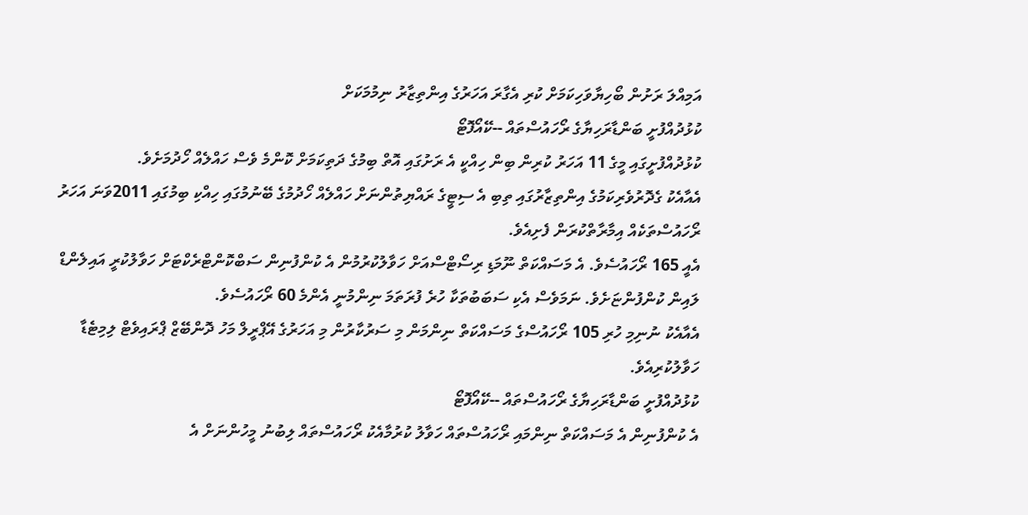އަމިއްލަ ރަށުން ބޯހިޔާވަހިކަމަށް ކުރި އެގާރަ އަހަރުގެ އިންތިޒާރު ނިމުމަކަށް
ކުޅުދުއްފުށީ ބަންޑާރަހިޔާގެ ރޯހައުސްތައް --ކޭއޯފޮޓޯ
ކުޅުދުއްފުށީގައި މީގެ 11 އަހަރު ކުރިން ބިން ހިއްކީ އެ ރަށުގައި އޮތް ބިމުގެ ދަތިކަމަށް ކޮންމެ ވެސް ހައްލެއް ހޯދުމަށެވެ.
އެއާއެކު ގެދޮރުވެރިކަމުގެ އިންތިޒާރުގައި ތިބި އެ ސިޓީގެ ރައްޔިތުންނަށް ހައްލެއް ހޯދުމުގެ ބޭނުމުގައި ހިއްކި ބިމުގައި 2011ވަނަ އަހަރު ރޯހައުސްތަކެއް އިމާރާތްކުރަން ފެށިއެވެ.
އެއީ 165 ރޯހައުސެވެ. އެ މަސައްކަތް ނޫމަޑި ރިސޯޓްސްއަށް ހަވާލުކުރުމުން އެ ކުންފުނިން ސަބްކޮންޓްރެކްޓަށް ހަވާލުކުރީ އައިލެންޑް ލައިން ކުންފުންޏަށެވެ. ނަމަވެސް އެކި ސަބަބުތަކާ ހުރެ ފުރަތަމަ ނިންމުނީ އެންމެ 60 ރޯހައުސެވެ.
އެއާއެކު ނުނިމި ހުރި 105 ރޯހައުސްގެ މަސައްކަތް ނިންމަން މި ސަރުކާރުން މި އަހަރުގެ އޭޕްރީލް މަހު ދޮންބޭޒް ޕްރައިވެޓް ލިމިޓެޑާ ހަވާލުކުރިއެވެ.
ކުޅުދުއްފުށީ ބަންޑާރަހިޔާގެ ރޯހައުސްތައް --ކޭއޯފޮޓޯ
އެ ކުންފުނިން އެ މަސައްކަތް ނިންމައި ރޯހައުސްތައް ހަވާލު ކުރުމާއެކު ރޯހައުސްތައް ލިބުނު މީހުންނަށް އެ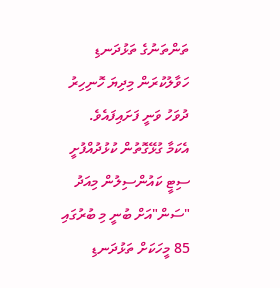ތަންތަނުގެ ތަޅުދަނޑި ހަވާލުކުރަން މިދިޔަ ހޮނިހިރު ދުވަހު ވަނީ ފަށައިފައެވެ.
އެކަމާ ގުޅޭގޮތުން ކުޅުދުއްފުށީ ސިޓީ ކައުންސިލުން މިއަދު "ސަން"އަށް ބުނީ މި ބުރުގައި 85 މީހަކަށް ތަޅުދަނޑި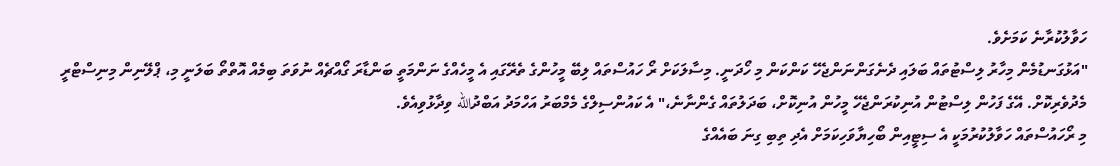ހަވާލުކުރާނެ ކަމަށެވެ.
"އަޅުގަނޑުމެން މިހާރު ލިސްޓުތައް ބަލައި ދެނެގަންނަންޖެހޭ ކަންކަން މި ހޯދަނީ. މިސާލަކަށް ރޯ ހައުސްތައް ލިބޭ މީހުންގެ ތެރޭގައި އެ މީހެއްގެ ނަންމަތީ ބަންޑާރަ ގޯއްޗެއް ނުވަތަ ބިމެއް އޮތްތޯ ބަލަނީ މި، ޕްލޭނިން މިނިސްޓްރީ މެދުވެރިކޮށް. އޭގެ ފަހުން ލިސްޓުން އުނިކުރަންޖެހޭ މީހުން އުނިކޮށް، ބަދަލުތައް ގެންނާނެ،" އެ ކައުންސިލްގެ މެމްބަރު އަހްމަދު އަބްދުالله ވިދާޅުވިއެވެ.
މި ރޯހައުސްތައް ހަވާލުކުރުމަކީ އެ ސިޓީއިން ބޯހިޔާވަހިކަމަށް އެދި ތިބި ގިނަ ބައެއްގެ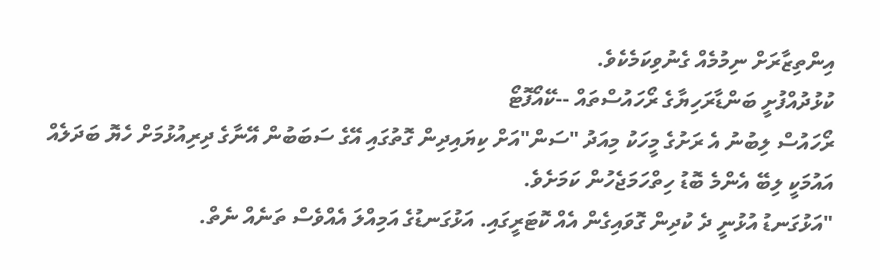އިންތިޒާރަށް ނިމުމެއް ގެނުވިކަމެކެވެ.
ކުޅުދުއްފުށީ ބަންޑާރަހިޔާގެ ރޯހައުސްތައް --ކޭއޯފޮޓޯ
ރޯހައުސް ލިބުނު އެ ރަށުގެ މީހަކު މިއަދު "ސަން"އަށް ކިޔައިދިން ގޮތުގައި އޭގެ ސަބަބުން އޭނާގެ ދިރިއުޅުމަށް ހެޔޮ ބަދަލެއް އައުމަކީ ލިބޭ އެންމެ ބޮޑު ހިތްހަމަޖެހުން ކަމަށެވެ.
"އަޅުގަނޑު އުޅުނީ ދެ ކުދިން ގޮވައިގެން އެއް ކޮޓަރީގައި. އަޅުގަނޑުގެ އަމިއްލަ އެއްވެސް ތަނެއް ނެތް.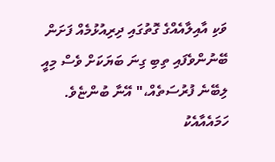ވަކި އާއިލާއެއްގެ ގޮތުގައި ދިރިއުޅުމެއް ފަށަން ބޭނުންވެފައި ތިބި ގިނަ ބަޔަކަށް ވެސް މިއީ ލިބޭނެ ފުރުސަތެއް،" އޭނާ ބުންޏެވެ.
ހަމައެއާއެކު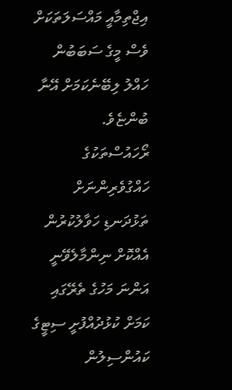އިޖްތިމާއީ މައްސަލަތަކަށް ވެސް މީގެ ސަބަބުން ހައްލު ލިބޭނެކަމަށް އޭނާ ބުންޏެވެ.
ރޯހައުސްތަކުގެ ހައްގުވެރިންނަށް ތަޅުދަނޑި ހަވާލުކުރުން އެއްކޮށް ނިންމާލެވޭނީ އަންނަ މަހުގެ ތެރޭގައި ކަމަށް ކުޅުދުއްފުށީ ސިޓީގެ ކައުންސިލުން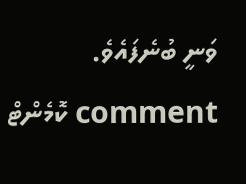ވަނީ ބުނެފައެވެ.
comment ކޮމެންޓް